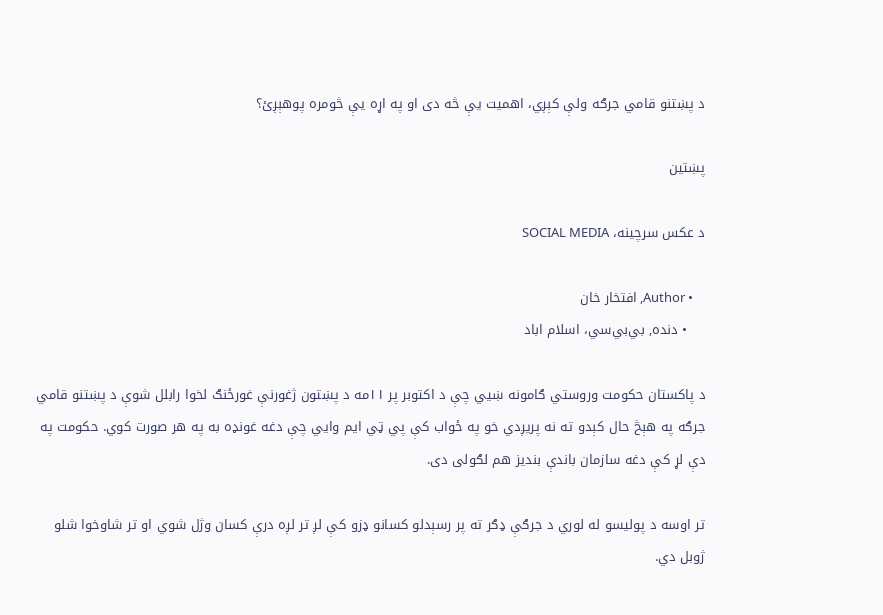د پښتنو قامي جرګه ولې کېږي، اهمیت یې څه دی او په اړه یې څومره پوهېږئ؟

پښتین

د عکس سرچینه، SOCIAL MEDIA

    • Author, افتخار خان
    • دنده, بي‌بي‌سي، اسلام اباد

د پاکستان حکومت وروستي ګامونه ښيي چې د اکتوبر پر ۱۱مه د پښتون ژغورنې غورځنګ لخوا رابلل شوې د پښتنو قامي جرګه په هېڅ حال کېدو ته نه پريږدي خو په ځواب کې پي ټي ايم وايي چې دغه غونډه به په هر صورت کوي. حکومت په دې لړ کې دغه سازمان باندې بنديز هم لګولی دی.

تر اوسه د پوليسو له لوري د جرګې ډګر ته پر رسېدلو کسانو ډزو کې لږ تر لږه درې کسان وژل شوي او تر شاوخوا شلو ژوبل دي.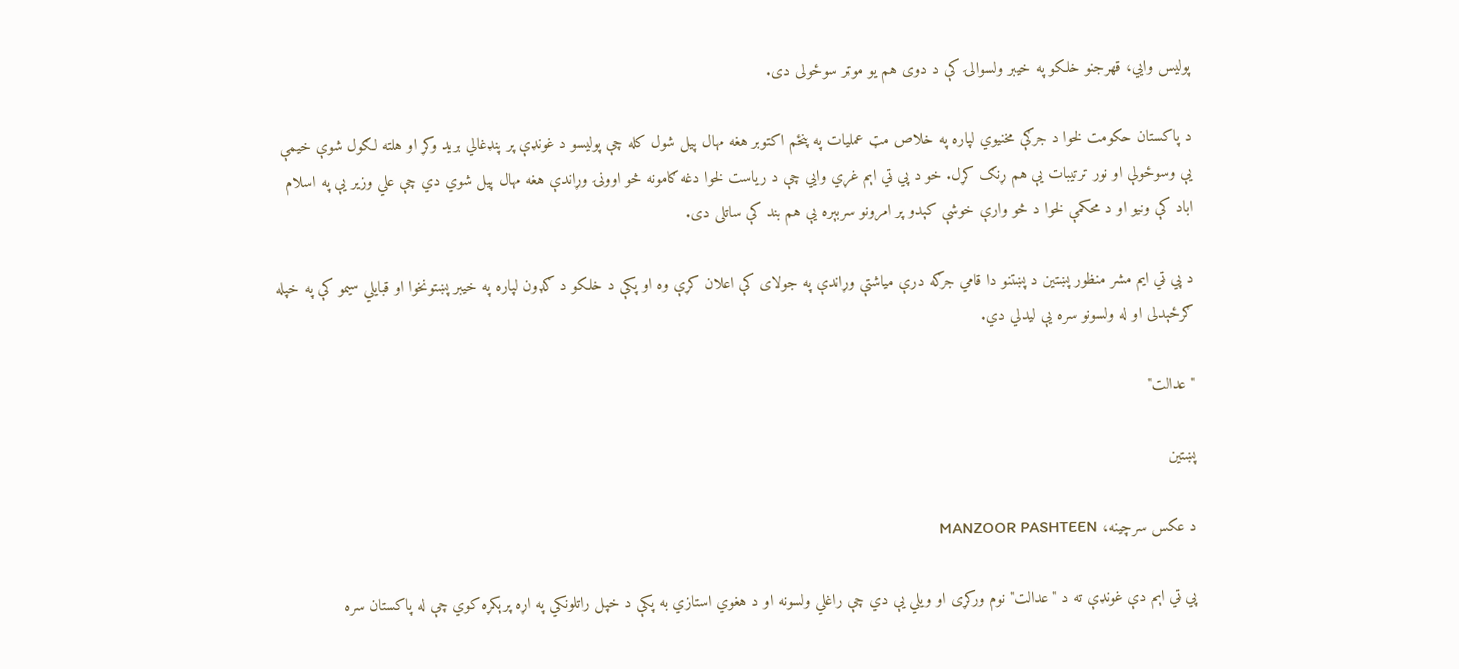پوليس وايي، قهرجنو خلکو په خیبر ولسوالۍ کې د دوی هم يو موټر سوځولی دی.

د پاکستان حکومت لخوا د جرګې مخنيوي لپاره په خلاص مټ عمليات په پنځم اکتوبر هغه مهال پیل شول کله چې پوليسو د غونډې پر پنډغالي بريد وکړ او هلته لګول شوې خیمې یې وسوځولې او نور ترتیبات یې هم ړنګ کړل. خو د پي ټي اېم غړي وايي چې د رياست لخوا دغه ګامونه څو اوونۍ وړاندې هغه مهال پیل شوي دي چې علي وزير یې په اسلام اباد کې ونیو او د محکمې لخوا د څو وارې خوشې کېدو پر امرونو سربېره يې هم بند کې ساتلی دی.

د پي ټي ايم مشر منظور پښتين د پښتنو دا قامي جرګه درې مياشتې وړاندې په جولای کې اعلان کړې وه او پکې د خلکو د ګډون لپاره په خیبر پښتونخوا او قبايلي سيمو کې په خپله ګرځېدلی او له ولسونو سره يې ليدلي دي.

"عدالت"

پښتین

د عکس سرچینه، MANZOOR PASHTEEN

پي ټي اېم دې غونډې ته د "عدالت" نوم ورکړی او ويلي یې دي چې راغلي ولسونه او د هغوي استازي به پکې د خپل راتلونکي په اړه پرېکړه کوي چې له پاکستان سره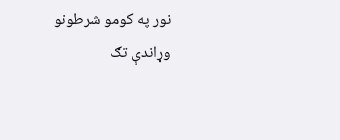نور په کومو شرطونو وړاندې تګ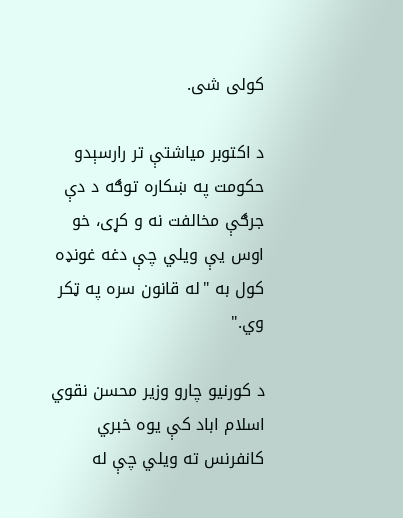کولی شی.

د اکتوبر میاشتې تر رارسېدو حکومت په ښکاره توګه د دې جرګې مخالفت نه و کړی، خو اوس يې ويلي چې دغه غونډه کول به "له قانون سره په ټکر وي."

د کورنيو چارو وزير محسن نقوي اسلام اباد کې يوه خبري کانفرنس ته ويلي چې له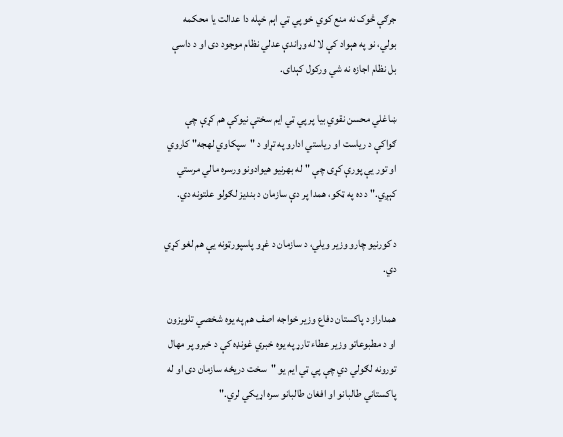جرګې څوک نه منع کوي خو پي ټي اېم خپله دا عدالت يا محکمه بولي، نو په هېواد کې لا له وړاندې عدلي نظام موجود دی او د داسې بل نظام اجازه نه شي ورکول کېدای.

ښاغلي محسن نقوي بيا پر پي ټي ايم سختې نيوکې هم کړې چې ګواکې د رياست او رياستي ادارو په تړاو د "سپکاوي لهجه" کاروي او تور یې پورې کړی چې "له بهرنیو هيوادونو ورسره مالي مرستي کېږي." د ده په ټکو، همدا پر دې سازمان د بنديز لګولو علتونه دي.

د کورنيو چارو وزير ويلي، د سازمان د غړو پاسپورټونه يې هم لغو کړي‌ دي.

همداراز د پاکستان دفاع وزير خواجه اصف هم په یوه شخصي تلویزون او د مطبوعاتو وزير عطاء تارړ په یوه خبري غونډه کې د خبرو پر مهال تورونه لګولي دي چې پي ټي ايم يو "سخت دريځه سازمان دی او له پاکستاني طالبانو او افغان طالبانو سره اړيکي لري."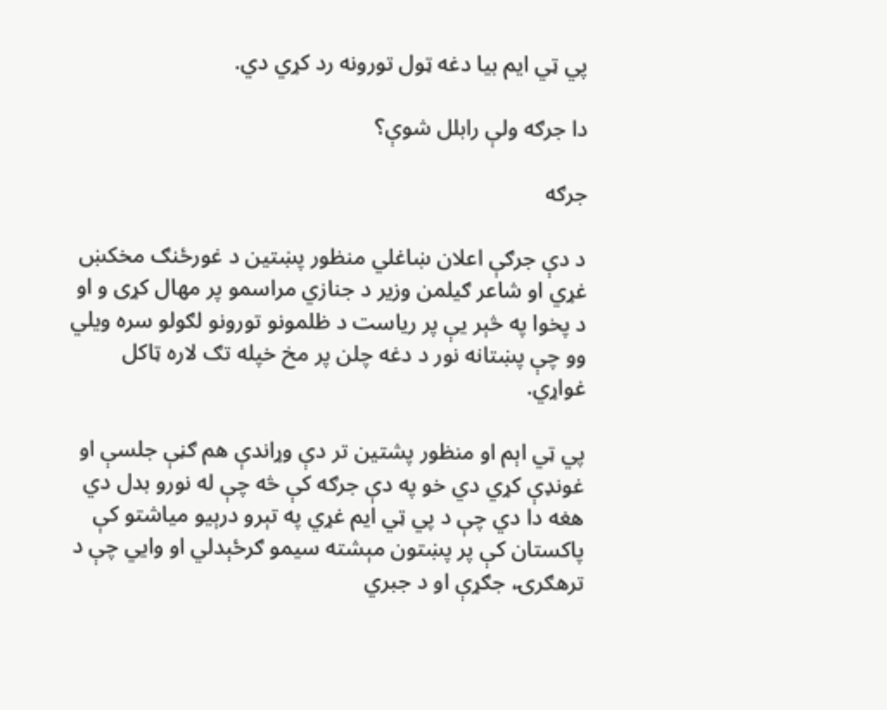پي ټي ايم بیا دغه ټول تورونه رد کړي دي.

دا جرګه ولې رابلل شوې؟

جرګه

د دې جرګې اعلان ښاغلي منظور پښتين د غورځنګ مخکښ غړي او شاعر ګيلمن وزير د جنازي مراسمو پر مهال کړی و او د پخوا په څېر یې پر رياست د ظلمونو تورونو لګولو سره ويلي وو چې پښتانه نور د دغه چلن پر مخ خپله تګ لاره ټاکل غواړي.

پي ټي اېم او منظور پشتين تر دې وړاندې هم ګڼې جلسې او غونډې کړي دي خو په دې جرګه کې څه چې له نورو بدل دي هغه دا دي چې د پي ټي ايم غړي په تېرو درېیو مياشتو کې پاکستان کې پر پښتون مېشته سيمو ګرځېدلي او وايي چې د ترهګرۍ، جګړې او د جبري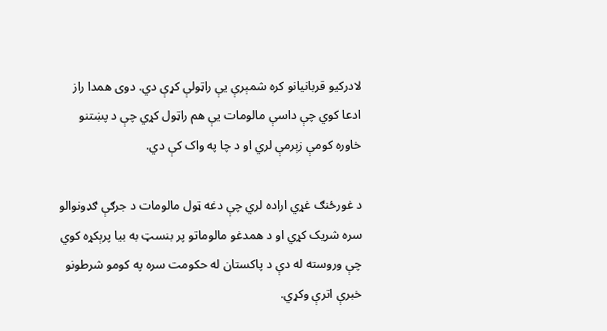لادرکيو قربانيانو کره شمېرې یې راټولې کړې دي. دوی همدا راز ادعا کوي چې داسې مالومات یې هم راټول کړي چې د پښتنو خاوره کومې زېرمې لري او د چا په واک کې دي.

د غورځنګ غړي اراده لري چې دغه ټول مالومات د جرګې ګډونوالو سره شریک کړي او د همدغو مالوماتو پر بنسټ به بیا پرېکړه کوي چې وروسته له دې د پاکستان له حکومت سره په کومو شرطونو خبرې اترې وکړي.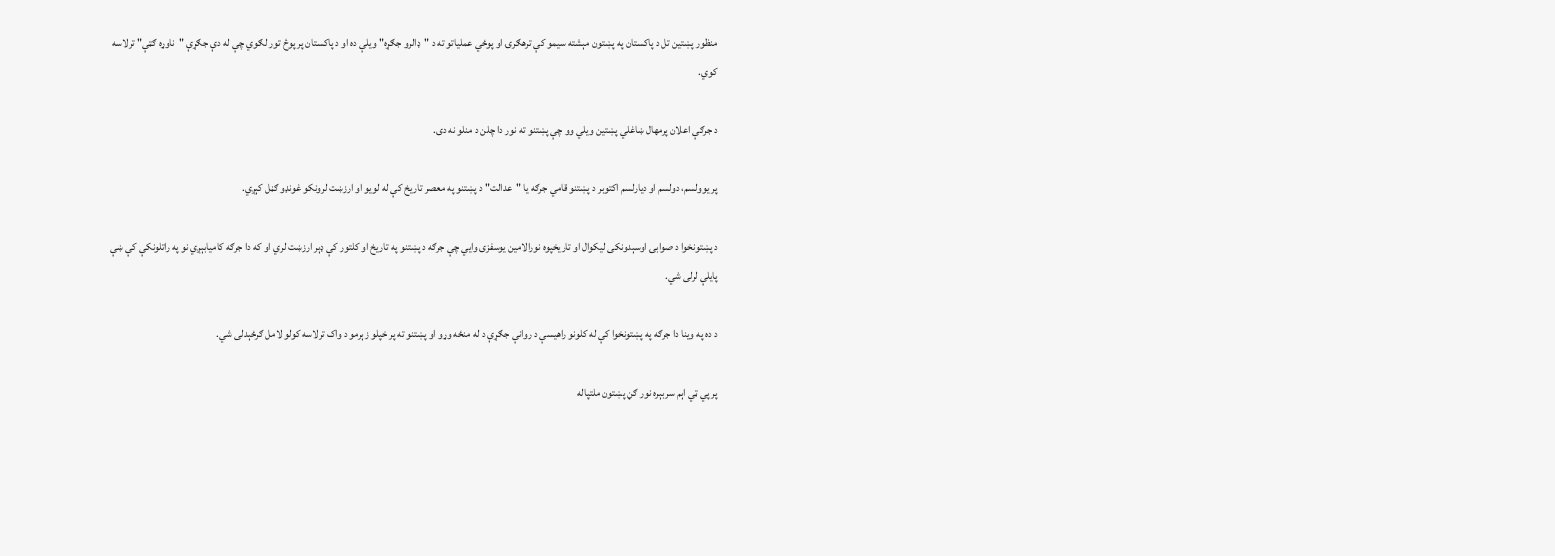منظور پښتین تل د پاکستان په پښتون مېشته سيمو کې ترهګرۍ او پوځي عملیاتو ته د "ډالرو جګړه" ویلې ده او د پاکستان پر پوځ تور لګوي چې له دې جګړې "ناوړه ګټې" ترلاسه کوي.

د جرګې اعلان پرمهال ښاغلي پښتین ويلي وو چې پښتنو ته نور دا چلن د منلو نه دی.

پر يوولسم، دولسم او ديارلسم اکتوبر د پښتنو قامي جرګه يا "عدالت" د پښتنو په معصر تاريخ کې له لويو او ارزښت لرونکو غونډو ګڼل کېږي.

د پښتونخوا د صوابۍ اوسېدونکی لیکوال او تاریخپوه نورالامين يوسفزی وايي چې جرګه د پښتنو په تاريخ او کلتور کې ډېر ارزښت لري او که دا جرګه کاميابېږي نو په راتلونکې کې ښې پايلې لرلی شي.

د ده په وينا دا جرګه په پښتونخوا کې له کلونو راهیسې د روانې جګړې د له منځه وړو او پښتنو ته پر خپلو زېرمو د واک ترلاسه کولو لامل ګرځېدلی شي.

پر پي ټي اېم سربېره نور ګڼ پښتون ملتپاله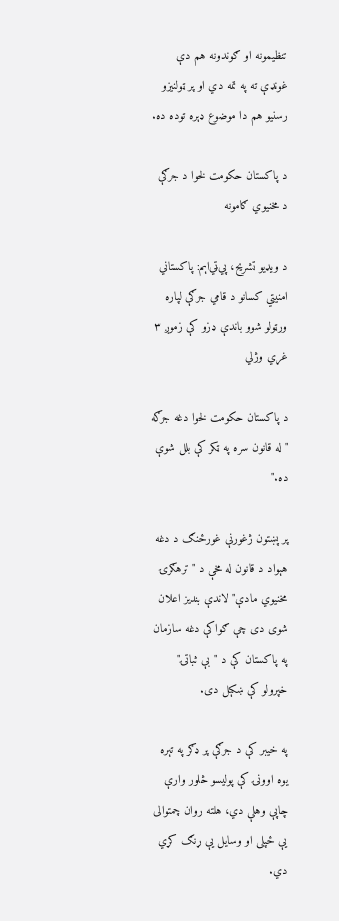تنظیمونه او ګوندونه هم دې غونډې ته په تمه دي او پر ټولنيزو رسنيو هم دا موضوع ډېره توده ده.

د پاکستان حکومت لخوا د جرګې د مخنيوي ګامونه

د ویډیو تشریح، پي‌ټي‌اېم: پاکستاني امنیتي کسانو د قامي جرګې لپاره ورټولو شوو باندې ډزو کې زموږ ۳ غړي وژلي

د پاکستان حکومت لخوا دغه جرګه "له قانون سره په ټکر کې بلل شوې ده."

پر پښتون ژغورنې غورځنګ د دغه هېواد د قانون له مخې د "ترهګرۍ مخنیوي مادې" لاندې بندیز اعلان شوی دی چې ګواکې دغه سازمان په پاکستان کې د "بې ثباتۍ" خپرولو کې ښکېل دی.

په خیبر کې د جرګې پر ډګر په تېره یوه اوونۍ کې پولیسو څلور وارې چاپې وهلې دي، هلته روان چمتوالی یې ځپلی او وسایل یې ړنګ کړي دي.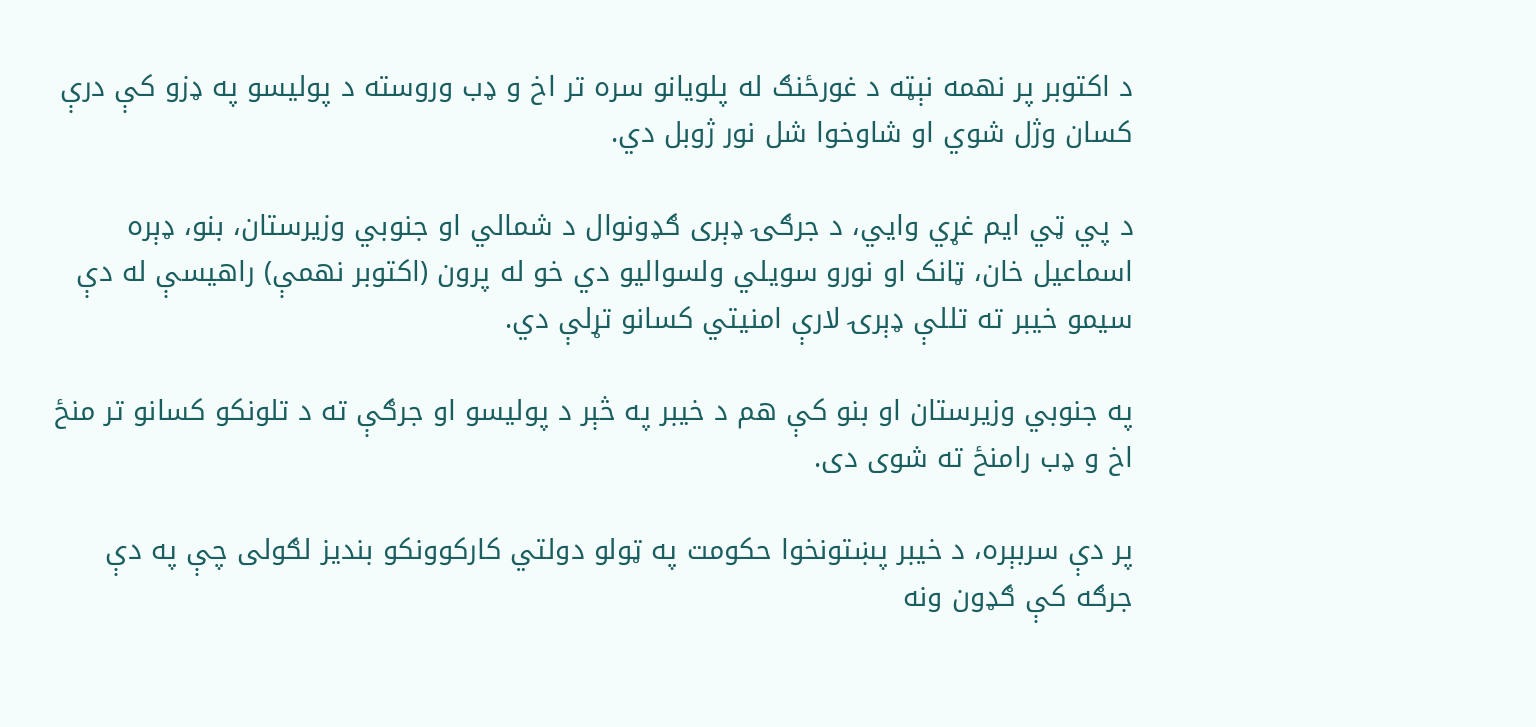د اکتوبر پر نهمه نېټه د غورځنګ له پلویانو سره تر اخ و ډب وروسته د پولیسو په ډزو کې درې کسان وژل شوي او شاوخوا شل نور ژوبل دي.

د پي ټي ايم غړي وايي، د جرګۍ ډېری ګډونوال د شمالي او جنوبي وزيرستان، بنو، ډېره اسماعيل خان، ټانک او نورو سويلي ولسواليو دي خو له پرون (اکتوبر نهمې) راهیسې له دې سيمو خیبر ته تللې ډېرۍ لارې امنیتي کسانو تړلې دي.

په جنوبي وزيرستان او بنو کې هم د خیبر په څېر د پوليسو او جرګې ته د تلونکو کسانو تر منځ اخ و ډب رامنځ ته شوی دی.

پر دې سربېره، د خیبر پښتونخوا حکومت په ټولو دولتي کارکوونکو بندیز لګولی چې په دې جرګه کې ګډون ونه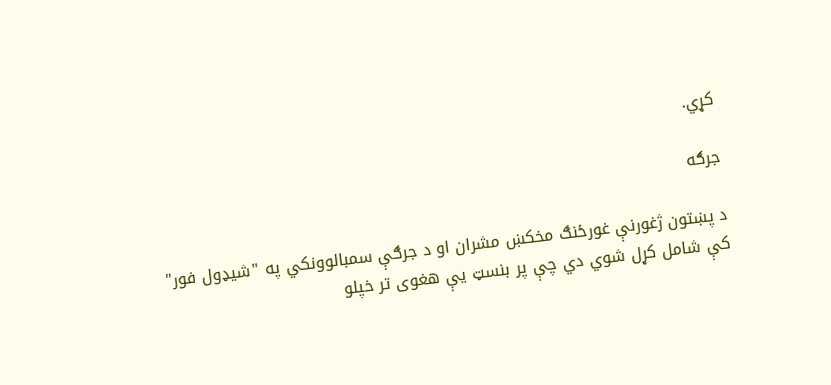کړي.

جرګه

د پښتون ژغورنې غورځنګ مخکښ مشران او د جرګې سمبالوونکي په "شيډول فور" کې شامل کړل شوي دي چې پر بنسټ یې هغوی تر خپلو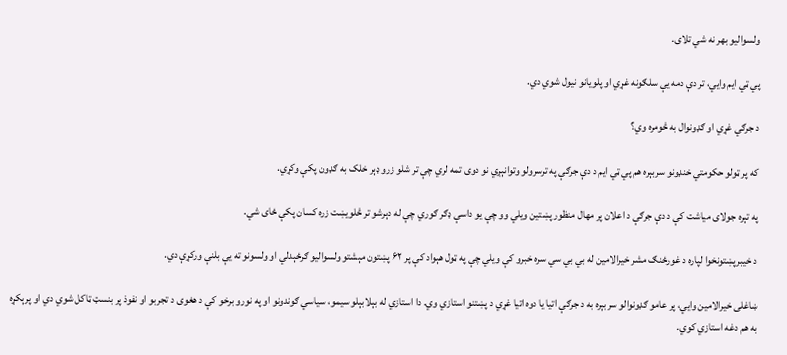ولسوالیو بهر نه شي تلای.

پي ټي ايم وايي، تر دې دمه يې سلګونه غړي او پلويانو نيول شوي دي.

د جرګي غړي او ګډونوال به څومره وي؟

که پر ټولو حکومتي خنډونو سربېره هم پي ټي ايم د دې جرګې په ترسرولو وتوانېږي نو دوی تمه لري چې تر شلو زرو ډېر خلک به ګډون پکې وکړي.

په تېره جولای میاشت کې د دې جرګې د اعلان پر مهال منظور پښتين ويلي وو چې يو داسې ډګر ګوري چې له دېرشو تر څلويښت زره کسان پکې ځای شي.

د خیبرپښتونخوا لپاره د غورځنګ مشر خیرالامين له بي بي سي سره خبرو کې ويلي چې په ټول هېواد کې پر ۶۲ پښتون مېشتو ولسوالیو ګرځېدلي او ولسونو ته یې بلنې ورکړې دي.

ښاغلی خیرالامين وايي، پر عامو ګډونوالو سربېره به د جرګې اتيا يا دوه اتيا غړي د پښتنو استازي وي. دا استازي له بېلابېلو سيمو، سياسي ګوندونو او په نورو برخو کې د هغوی د تجربو او نفوذ پر بنسټ ټاکل شوي دي او پرېکړه به هم دغه استازي کوي.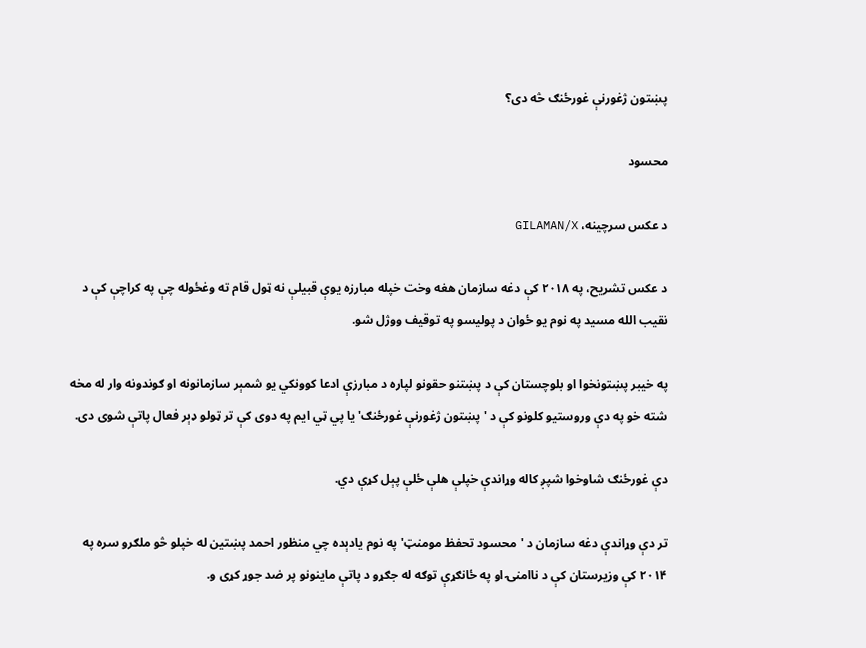پښتون ژغورنې غورځنګ څه دی؟

محسود

د عکس سرچینه، GILAMAN/X

د عکس تشریح، په ۲۰۱۸ کې دغه سازمان هغه وخت خپله مبارزه یوې قبيلې نه ټول قام ته وغځوله چې په کراچې کې د نقيب الله مسید په نوم يو ځوان د پوليسو په توقيف ووژل شو.

په خیبر پښتونخوا او بلوچستان کې د پښتنو حقونو لپاره د مبارزې ادعا کوونکي یو شمېر سازمانونه او ګوندونه وار له مخه شته خو په دې وروستيو کلونو کې د 'پښتون ژغورنې غورځنګ' یا پي ټي ايم په دوی کې تر ټولو ډېر فعال پاتې شوی دی.

دې غورځنګ شاوخوا شپږ کاله وړاندې خپلې هلې ځلې پېل کړې دي.

تر دې وړاندې دغه سازمان د 'محسود تحفظ مومنټ' په نوم يادېده چي منظور احمد پښتين له خپلو څو ملګرو سره په ۲۰۱۴ کې وزيرستان کې د ناامنۍ او په ځانګړې توګه له جګړو د پاتې ماینونو پر ضد جوړ کړی و.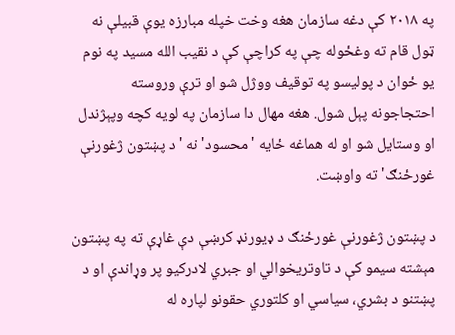په ۲۰۱۸ کې دغه سازمان هغه وخت خپله مبارزه یوې قبيلې نه ټول قام ته وغځوله چې په کراچې کې د نقيب الله مسید په نوم يو ځوان د پوليسو په توقيف ووژل شو او ترې وروسته احتجاجونه پېل شول. هغه مهال دا سازمان په لويه کچه وپېژندل او وستايل شو او له هماغه ځایه 'محسود' نه 'د پښتون ژغورنې غورځنګ' ته واوښت.

د پښتون ژغورنې غورځنګ د ډيورنډ کرښې دې غاړې ته په پښتون مېشته سيمو کې د تاوتریخوالي او جبري لادرکيو پر وړاندې او د پښتنو د بشري، سياسي او کلتوري حقونو لپاره له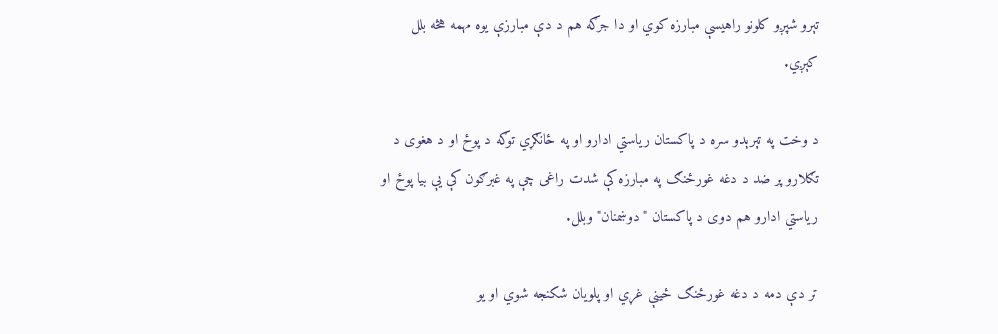تېرو شپږو کلونو راهیسې مبارزه کوي او دا جرګه هم د دې مبارزې يوه مهمه هڅه بلل کېږي.

د وخت په تېرېدو سره د پاکستان رياستي ادارو او په ځانګړي توګه د پوځ او د هغوی د تګلارو پر ضد د دغه غورځنګ په مبارزه کې شدت راغی چې په غبرګون کې یې بیا پوځ او رياستي ادارو هم دوی د پاکستان "دوښمنان" وبلل.

تر دې دمه د دغه غورځنګ ځینې غړي او پلويان شکنجه شوي او یو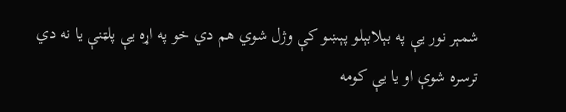شمېر نور یې په بېلابېلو پېښو کې وژل شوي هم دي خو په اړه یې پلټنې یا نه دي ترسره شوې او یا یې کومه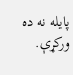پایله نه ده ورکړې.